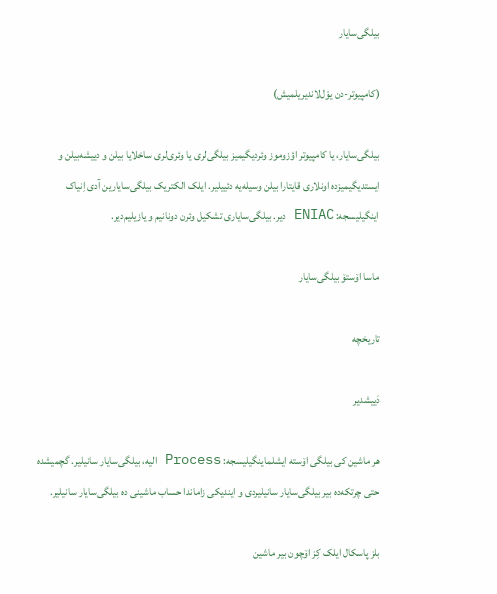بیلگی‌سایار

(کامپیوتر-دن يوْل‌لاندیریلمیش)

بیلگی‌سایار، یا کامپیوتر اؤزوموز وئردیگیمیز بیلگی‌لری یا وئری‌لری ساخلایا بیلن و دییشه‌بیلن و ایستدیگیمیزده اونلاری قایتارا بیلن وسیله‌یه دئییلیر. ایلک الکتریک بیلگی‌سایارین آدی اِنیاک اینگیلیسجه: ENIAC دیر. بیلگی‌سایاری تشکیل وئرن دونانیم و یازیلیم‌دیر.

ماسا اۆستۆ بیلگی‌سایار

تاریخچه

دَییشدیر

هر ماشین کی بیلگی اۆسته ایشلماینگیلیسجه: Process الیه، بیلگی‌سایار سانیلیر. گچمیشده حتی چرتکه‌ده بیر بیلگی‌سایار سانیلیردی و ایندیکی زاماندا حساب ماشینی ده بیلگی‌سایار سانیلیر.

بلز پاسکال ایلک کِز اۆچون بیر ماشین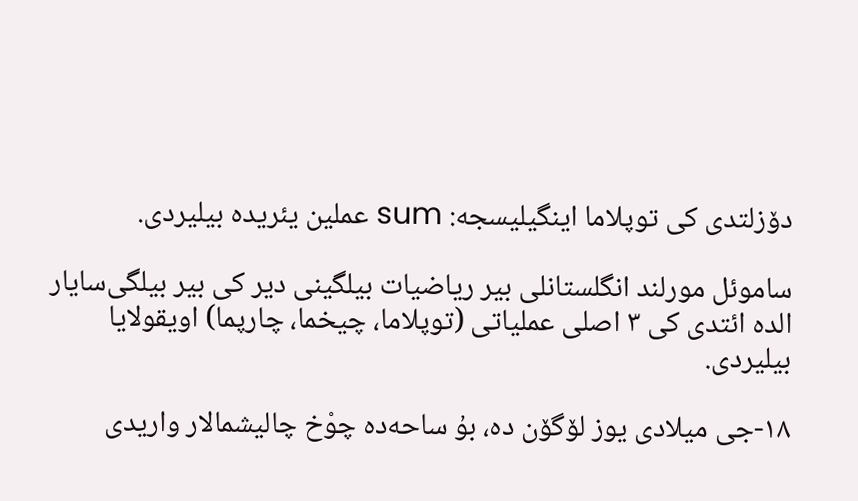دۆزلتدی کی توپلاما اینگیلیسجه: sum عملین یئریده بیلیردی.

ساموئل مورلند انگلستانلی بیر ریاضیات بیلگینی دیر کی بیر بیلگی‌سایار الده ائتدی کی ۳ اصلی عملیاتی (توپلاما، چیخما، چارپما) اویقولایا بیلیردی.

۱۸-جی میلادی یوز لۆگۆن ده، بۇ ساحه‌ده چوْخ چالیشمالار واریدی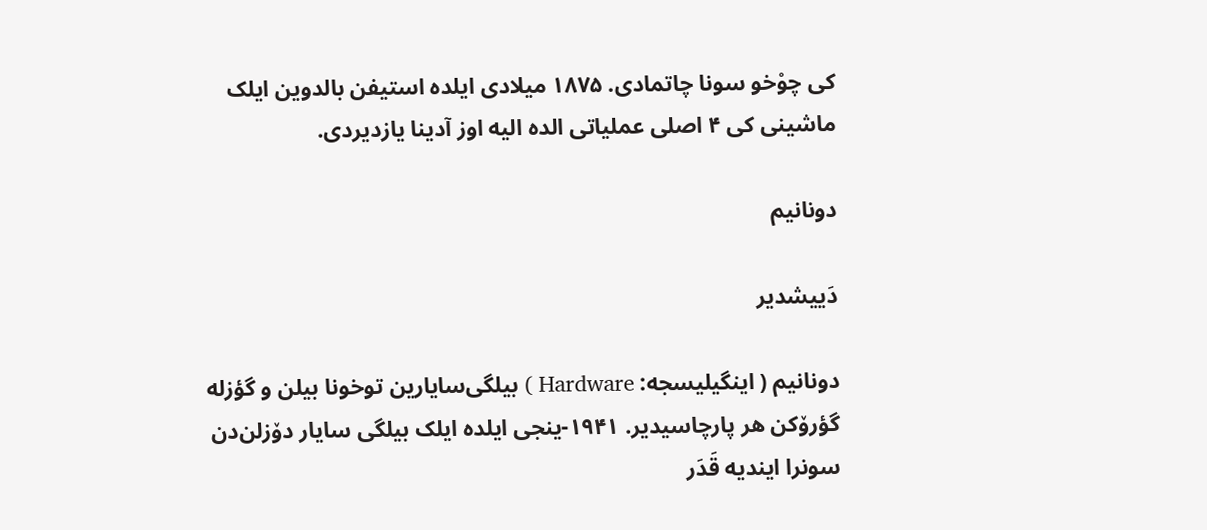کی چوْخو سونا چاتمادی. ۱۸۷۵ میلادی ایلده استیفن بالدوین ایلک ماشینی کی ۴ اصلی عملیاتی الده الیه اوز آدینا یازدیردی.

دونانیم

دَییشدیر

دونانیم ( اینگیلیسجه: Hardware ) بیلگی‌سایارین توخونا بیلن و گؤزله گؤرۆکن هر پارچاسیدیر. ۱۹۴۱-ینجی ایلده ایلک بیلگی سایار دۆزلن‌دن سونرا ایندیه قَدَر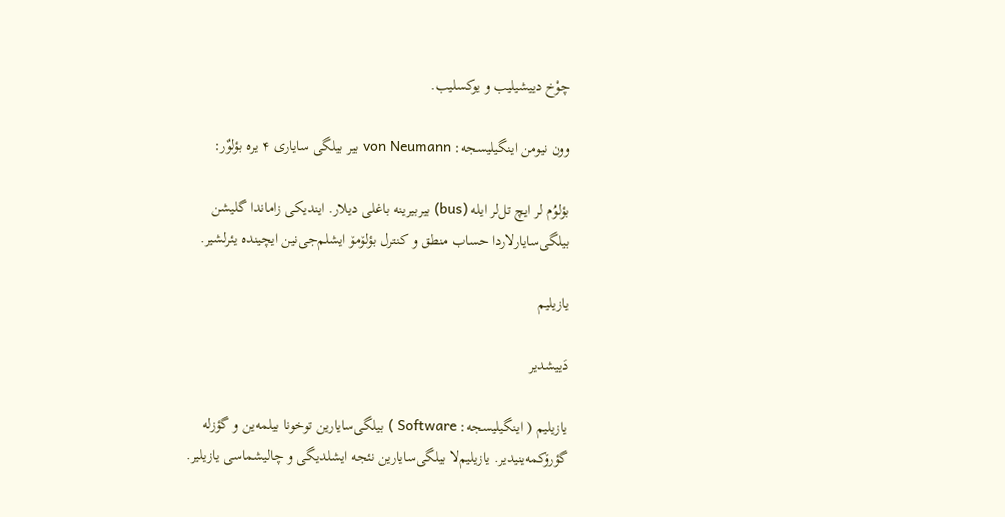چوْخ دییشیلیب و یوکسلیب.

وون نیومن اینگیلیسجه: von Neumann بیر بیلگی سایاری ۴ یره بؤلوٌر:

بؤلوُم لر ایچ تل‌لر ایله (bus) بیربیرینه باغلی دیلار. ایندیکی زاماندا گلیشن بیلگی‌سایارلاردا حساب منطق و کنترل بؤلۆمۆ ایشلم‌جی‌نین ایچینده یئرلشیر.

یازیلیم

دَییشدیر

یازیلیم ( اینگیلیسجه: Software ) بیلگی‌سایارین توخونا بیلمه‌ین و گؤزله گؤرۆکمه‌ینیدیر. یازیلیم‌لا بیلگی‌سایارین نئجه ایشلدیگی و چالیشماسی یازیلیر.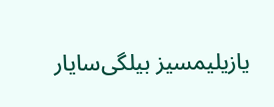یازیلیمسیز بیلگی‌سایار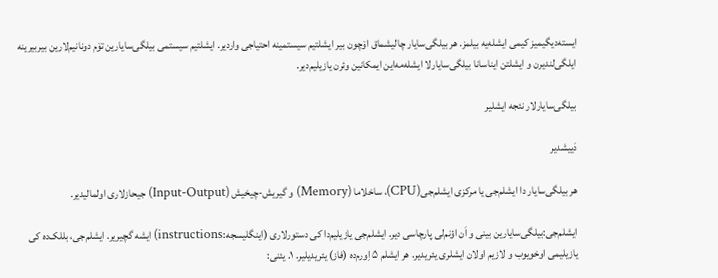ایسته‌دیگیمیز کیمی ایشله‌یه بیلمز. هر بیلگی‌سایار چالیشماق اۆچون بیر ایشلتیم سیستمینه احتیاجی واردیر. ایشلتیم سیستمی بیلگی‌سایارین تۆم دونانیم‌لارین بیربیرینه ایلگی‌لندیرن و ایشلتن ایناسانا بیلگی‌سایارلا ایشله‌مه‌این ایمکانین وئرن یازیلیم‌دیر.

بیلگی‌سایارلار نئجه ایشلیر

دَییشدیر

هر بیلگی‌سایار دا ایشلم‌جی یا مرکزی ایشلم‌جی(CPU)، ساخلاما (Memory) و گیریش-چیخیش (Input-Output) جیحازلاری اولمالیدیر.

ایشلم‌جی:بیلگی‌سایارین بینی و اَن اؤنم‌لی پارچاسی دیر. ایشلم‌جی یازیلیم‌دا کی دستورلاری (اینگلیسجه:instructions) ایشه گچیریر. ایشلم‌جی، بللک‌ده کی یازیلیمی اوخویوب و لازیم اولان ایشلری یئریدیر. هر ایشلم ۵ اِورم‌ده (فاز) یئریدیلیر. ۱. یئنی: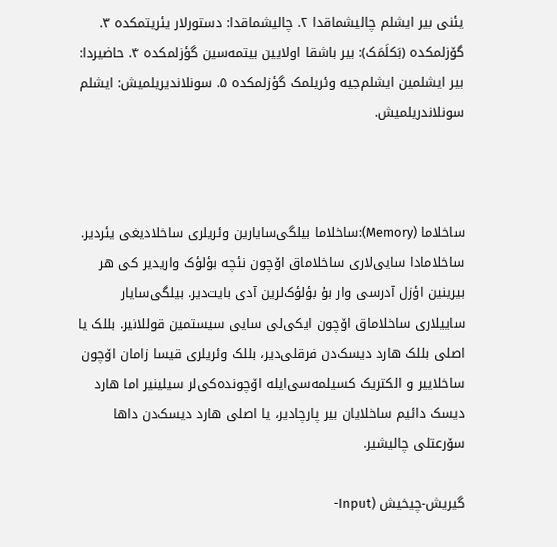یئنی بیر ایشلم چالیشماقدا ۲. چالیشماقدا: دستورلار یئریتمکده ۳. گۆزلمکده (بَکلَمَک): بیر باشقا اولایین بیتمه‌سین گؤزلمکده ۴. حاضیردا: بیر ایشلمین ایشلم‌جیه وئریلمک گؤزلمکده ۵. سونلاندیریلمیش: ایشلم سونلاندریلمیش.



ساخلاما (Memory):ساخلاما بیلگی‌سایارین وئریلری ساخلادیغی یئردیر. ساخلامادا سایی‌لاری ساخلاماق اۆچون نئچه بؤلؤک واریدیر کی هر بیرینین اؤزل آدرسی وار بۇ بؤلؤک‌لرین آدی بایت‌دیر. بیلگی‌سایار ساییلاری ساخلاماق اۆچون ایکی‌لی سایی سیستمین قوللانیر. بللک یا اصلی بللک هارد دیسک‌دن فرقلی‌دیر، بللک وئریلری قیسا زامان اۆچون ساخلاییر و الکتریک کسیلمه‌سی‌ایله اۆچونده‌کی‌لر سیلینیر اما هارد دیسک دائیم ساخلایان بیر پارچادیر، یا اصلی هارد دیسک‌دن داها سۆرعتلی چالیشیر.

گیریش-چیخیش (Input-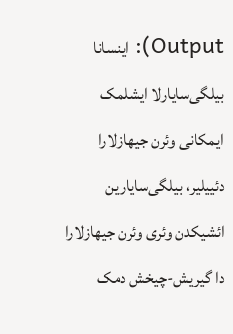Output): اینسانا بیلگی‌سایارلا ایشلمک ایمکانی وئرن جیهازلارا دئییلیر، بیلگی‌سایارین ائشیکدن وئری وئرن جیهازلارا دا گیریش-چیخش دمک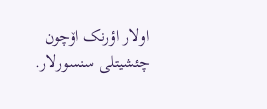اولار اؤرنک اۆچون چئشیتلی سنسورلار.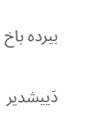بیرده باخ

دَییشدیر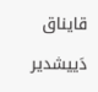قایناق

دَییشدیر